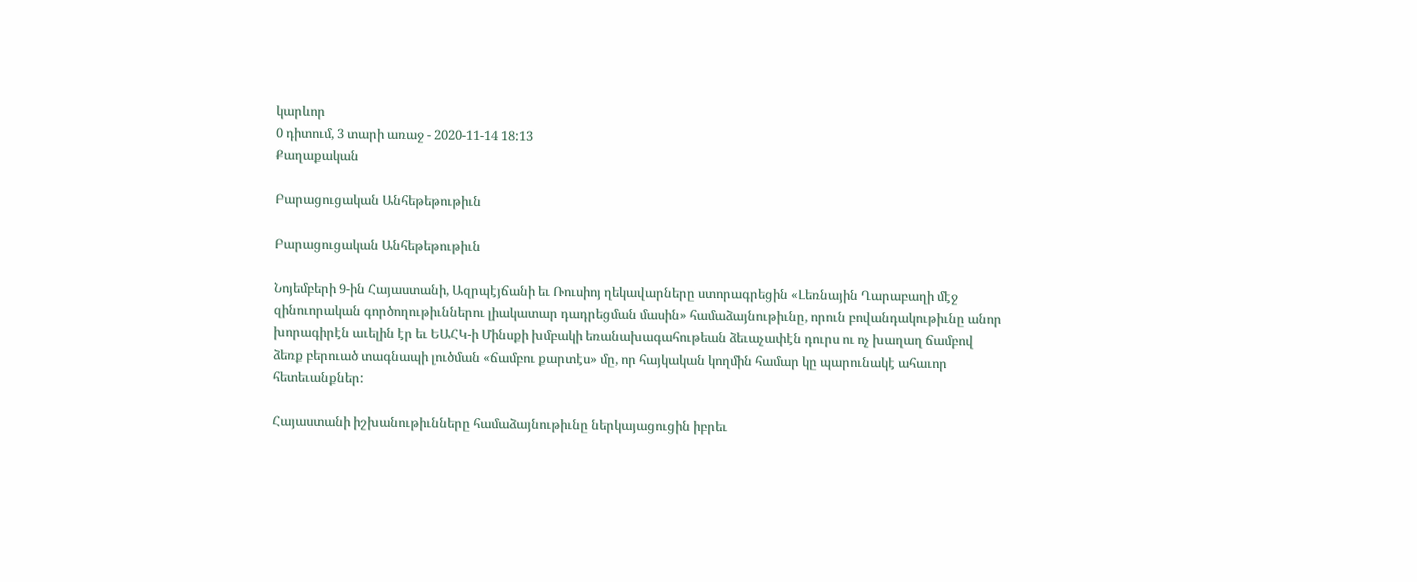կարևոր
0 դիտում, 3 տարի առաջ - 2020-11-14 18:13
Քաղաքական

Բարացուցական Անհեթեթութիւն

Բարացուցական Անհեթեթութիւն

Նոյեմբերի 9-ին Հայաստանի, Ազրպէյճանի եւ Ռուսիոյ ղեկավարները ստորագրեցին «Լեռնային Ղարաբաղի մէջ զինուորական գործողութիւններու լիակատար դադրեցման մասին» համաձայնութիւնը, որուն բովանդակութիւնը անոր խորագիրէն աւելին էր եւ ԵԱՀԿ-ի Մինսքի խմբակի եռանախագահութեան ձեւաչափէն դուրս ու ոչ խաղաղ ճամբով ձեռք բերուած տագնապի լուծման «ճամբու քարտէս» մը, որ հայկական կողմին համար կը պարունակէ ահաւոր հետեւանքներ:

Հայաստանի իշխանութիւնները համաձայնութիւնը ներկայացուցին իբրեւ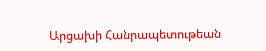Արցախի Հանրապետութեան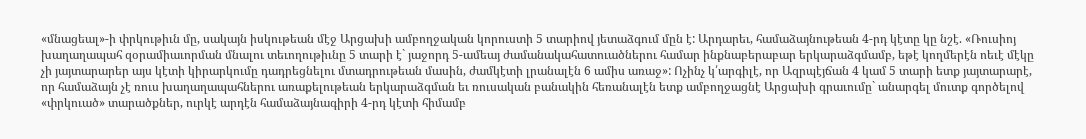«մնացեալ»-ի փրկութիւն մը, սակայն իսկութեան մէջ Արցախի ամբողջական կորուստի 5 տարիով յետաձգում մըն է: Արդարեւ, համաձայնութեան 4-րդ կէտը կը նշէ. «Ռուսիոյ խաղաղապահ զօրամիաւորման մնալու տեւողութիւնը 5 տարի է` յաջորդ 5-ամեայ ժամանակահատուածներու համար ինքնաբերաբար երկարաձգմամբ, եթէ կողմերէն ոեւէ մէկը չի յայտարարեր այս կէտի կիրարկումը դադրեցնելու մտադրութեան մասին, ժամկէտի լրանալէն 6 ամիս առաջ»: Ոչինչ կ՛արգիլէ, որ Ազրպէյճան 4 կամ 5 տարի ետք յայտարարէ, որ համաձայն չէ ռուս խաղաղապահներու առաքելութեան երկարաձգման եւ ռուսական բանակին հեռանալէն ետք ամբողջացնէ Արցախի գրաւումը` անարգել մուտք գործելով «փրկուած» տարածքներ, ուրկէ արդէն համաձայնագիրի 4-րդ կէտի հիմամբ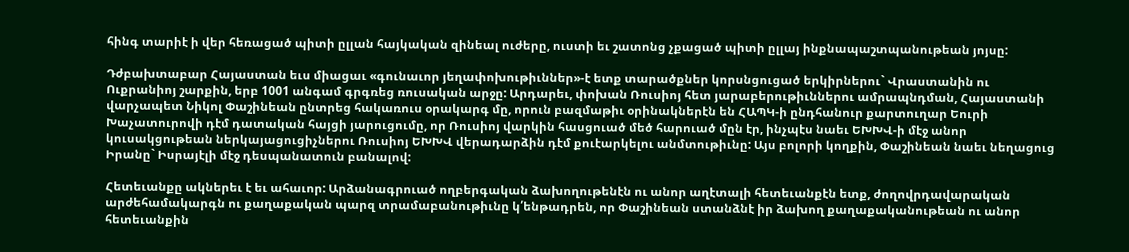հինգ տարիէ ի վեր հեռացած պիտի ըլլան հայկական զինեալ ուժերը, ուստի եւ շատոնց չքացած պիտի ըլլայ ինքնապաշտպանութեան յոյսը:

Դժբախտաբար Հայաստան եւս միացաւ «գունաւոր յեղափոխութիւններ»-է ետք տարածքներ կորսնցուցած երկիրներու` Վրաստանին ու Ուքրանիոյ շարքին, երբ 1001 անգամ գրգռեց ռուսական արջը: Արդարեւ, փոխան Ռուսիոյ հետ յարաբերութիւններու ամրապնդման, Հայաստանի վարչապետ Նիկոլ Փաշինեան ընտրեց հակառուս օրակարգ մը, որուն բազմաթիւ օրինակներէն են ՀԱՊԿ-ի ընդհանուր քարտուղար Եուրի Խաչատուրովի դէմ դատական հայցի յարուցումը, որ Ռուսիոյ վարկին հասցուած մեծ հարուած մըն էր, ինչպէս նաեւ ԵԽԽՎ-ի մէջ անոր կուսակցութեան ներկայացուցիչներու Ռուսիոյ ԵԽԽՎ վերադարձին դէմ քուէարկելու անմտութիւնը: Այս բոլորի կողքին, Փաշինեան նաեւ նեղացուց Իրանը` Իսրայէլի մէջ դեսպանատուն բանալով:

Հետեւանքը ակներեւ է եւ ահաւոր: Արձանագրուած ողբերգական ձախողութենէն ու անոր աղէտալի հետեւանքէն ետք, ժողովրդավարական արժեհամակարգն ու քաղաքական պարզ տրամաբանութիւնը կ՛ենթադրեն, որ Փաշինեան ստանձնէ իր ձախող քաղաքականութեան ու անոր հետեւանքին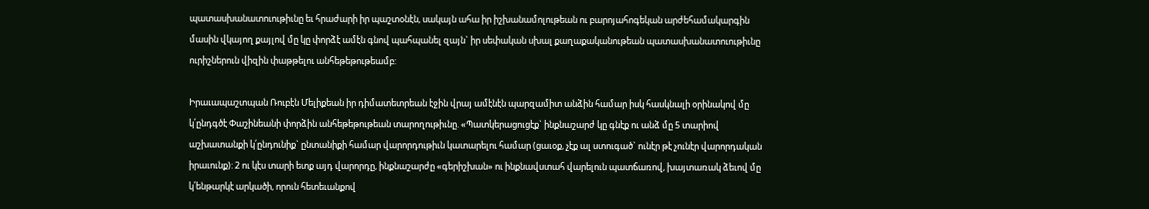պատասխանատուութիւնը եւ հրաժարի իր պաշտօնէն, սակայն ահա իր իշխանամոլութեան ու բարոյահոգեկան արժեհամակարգին մասին վկայող քայլով մը կը փորձէ ամէն գնով պահպանել զայն` իր սեփական սխալ քաղաքականութեան պատասխանատուութիւնը ուրիշներուն վիզին փաթթելու անհեթեթութեամբ:

Իրաւապաշտպան Ռուբէն Մելիքեան իր դիմատետրեան էջին վրայ ամէնէն պարզամիտ անձին համար իսկ հասկնալի օրինակով մը կ՛ընդգծէ Փաշինեանի փորձին անհեթեթութեան տարողութիւնը. «Պատկերացուցէք` ինքնաշարժ կը գնէք ու անձ մը 5 տարիով աշխատանքի կ՛ընդունիք` ընտանիքի համար վարորդութիւն կատարելու համար (ցաւօք, չէք ալ ստուգած` ունէր թէ չունէր վարորդական իրաւունք): 2 ու կէս տարի ետք այդ վարորդը, ինքնաշարժը «գերիշխան» ու ինքնավստահ վարելուն պատճառով, խայտառակ ձեւով մը կ՛ենթարկէ արկածի, որուն հետեւանքով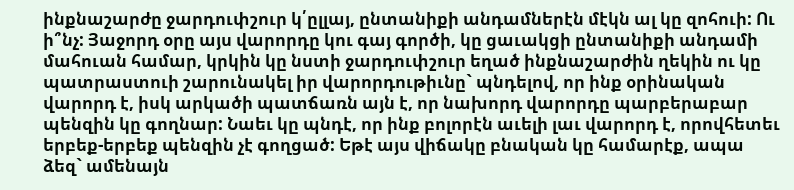ինքնաշարժը ջարդուփշուր կ՛ըլլայ, ընտանիքի անդամներէն մէկն ալ կը զոհուի: Ու ի՞նչ: Յաջորդ օրը այս վարորդը կու գայ գործի, կը ցաւակցի ընտանիքի անդամի մահուան համար, կրկին կը նստի ջարդուփշուր եղած ինքնաշարժին ղեկին ու կը պատրաստուի շարունակել իր վարորդութիւնը` պնդելով, որ ինք օրինական վարորդ է, իսկ արկածի պատճառն այն է, որ նախորդ վարորդը պարբերաբար պենզին կը գողնար: Նաեւ կը պնդէ, որ ինք բոլորէն աւելի լաւ վարորդ է, որովհետեւ երբեք-երբեք պենզին չէ գողցած: Եթէ այս վիճակը բնական կը համարէք, ապա ձեզ` ամենայն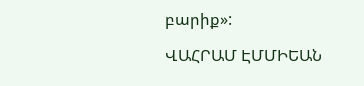բարիք»:

ՎԱՀՐԱՄ ԷՄՄԻԵԱՆ